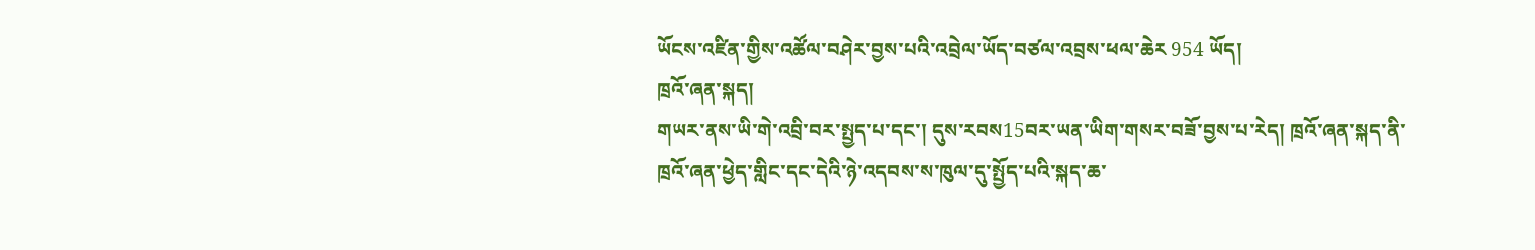ཡོངས་འཛིན་གྱིས་འཚོལ་བཤེར་བྱས་པའི་འབྲེལ་ཡོད་བཙལ་འབྲས་ཕལ་ཆེར 954 ཡོད།
ཁྲའོ་ཞན་སྐད།
གཡར་ནས་ཡི་གེ་འབྲི་བར་སྤྱད་པ་དང་། དུས་རབས15བར་ཡན་ཡིག་གསར་བཟོ་བྱས་པ་རེད། ཁྲའོ་ཞན་སྐད་ནི་ཁྲའོ་ཞན་ཕྱེད་གླིང་དང་དེའི་ཉེ་འདབས་ས་ཁུལ་དུ་སྤྱོད་པའི་སྐད་ཆ་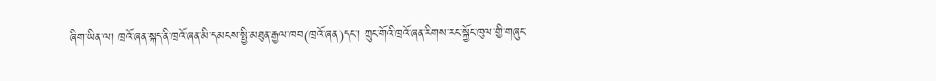ཞིག་ཡིན་ལ། ཁྲའོ་ཞན་སྐད་ནི་ཁྲའོ་ཞན་མི་དམངས་སྤྱི་མཐུན་རྒྱལ་ཁབ(ཁྲའོ་ཞན)དང་། ཀྲུང་གོའི་ཁྲའོ་ཞན་རིགས་རང་སྐྱོང་ཁུལ་གྱི་གཞུང་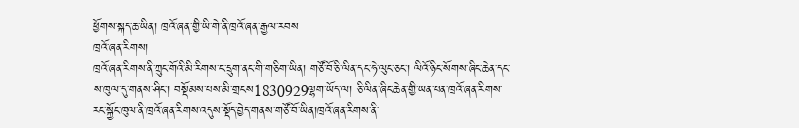ཕྱོགས་སྐད་ཆ་ཡིན། ཁྲའོ་ཞན་གྱི་ཡི་གེ་ནི་ཁྲའོ་ཞན་རྒྱལ་རབས
ཁྲའོ་ཞན་རིགས།
ཁྲའོ་ཞན་རིགས་ནི་ཀྲུང་གོའི་མི་རིགས་ང་དྲུག་ནང་གི་གཅིག་ཡིན། གཙོ་བོ་ཅི་ལིན་དང་ཧེ་ལུང་ཅང་། ལིའོ་ཉིང་སོགས་ཞིང་ཆེན་དང་ས་ཁུལ་དུ་གནས་ཤིང་། བསྡོམས་པས་མི་གྲངས1830929ལྷག་ཡོད་ལ། ཅི་ལིན་ཞིང་ཆེན་གྱི་ཡན་པན་ཁྲའོ་ཞན་རིགས་རང་སྐྱོང་ཁུལ་ནི་ཁྲའོ་ཞན་རིགས་འདུས་སྡོད་བྱེད་གནས་གཙོ་བོ་ཡིན།ཁྲའོ་ཞན་རིགས་ནི་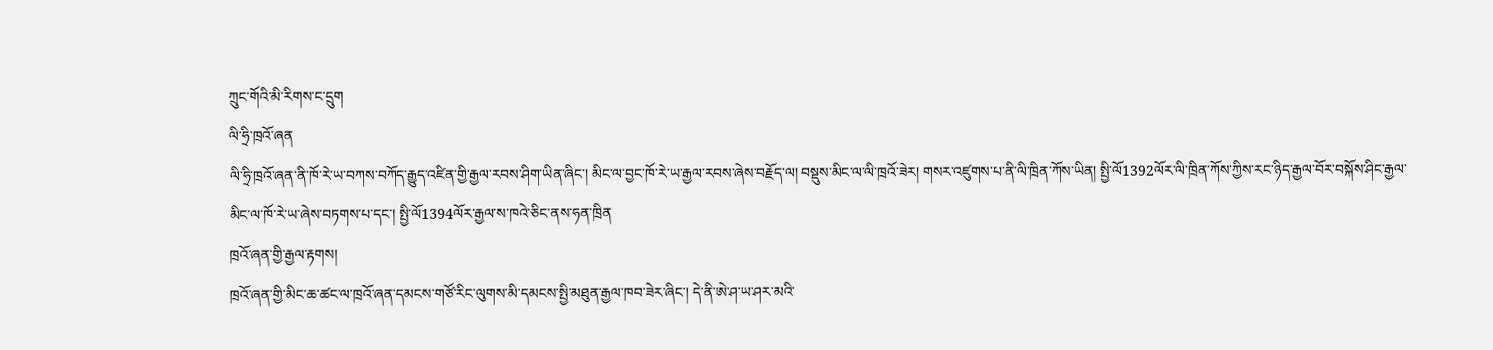ཀྲུང་གོའི་མི་རིགས་ང་དྲུག
ལི་ཧྲི་ཁྲའོ་ཞན
ལི་ཧྲི་ཁྲའོ་ཞན་ནི་ཁོ་རེ་ཡ་བཀས་བཀོད་རྒྱུད་འཛིན་གྱི་རྒྱལ་རབས་ཤིག་ཡིན་ཞིང་། མིང་ལ་བྱང་ཁོ་རེ་ཡ་རྒྱལ་རབས་ཞེས་བརྗོད་ལ། བསྡུས་མིང་ལ་ལི་ཁྲའོ་ཟེར། གསར་འཛུགས་པ་ནི་ལི་ཁྲིན་ཀོས་ཡིན། སྤྱི་ལོ1392ལོར་ལི་ཁྲིན་ཀོས་ཀྱིས་རང་ཉིད་རྒྱལ་བོར་བསྐོས་ཤིང་རྒྱལ་མིང་ལ་ཁོ་རེ་ཡ་ཞེས་བཏགས་པ་དང་། སྤྱི་ལོ1394ལོར་རྒྱལ་ས་ཁའེ་ཅིང་ནས་ཧན་ཁྲིན
ཁྲའོ་ཞན་གྱི་རྒྱལ་རྟགས།
ཁྲའོ་ཞན་གྱི་མིང་ཆ་ཚང་ལ་ཁྲའོ་ཞན་དམངས་གཙོ་རིང་ལུགས་མི་དམངས་སྤྱི་མཐུན་རྒྱལ་ཁབ་ཟེར་ཞིང་། དེ་ནི་ཨེ་ཤ་ཡ་ཤར་མའི་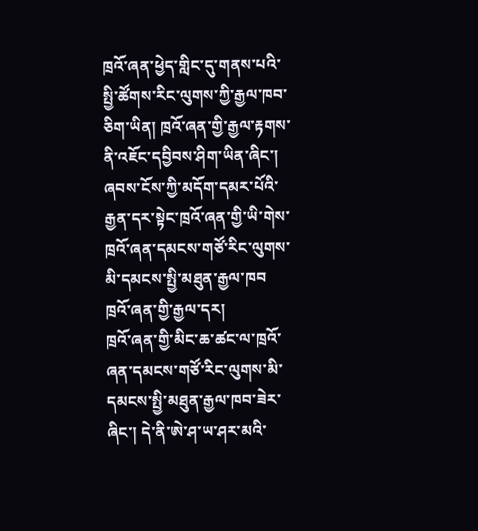ཁྲའོ་ཞན་ཕྱེད་གླིང་དུ་གནས་པའི་སྤྱི་ཚོགས་རིང་ལུགས་ཀྱི་རྒྱལ་ཁབ་ཅིག་ཡིན། ཁྲའོ་ཞན་གྱི་རྒྱལ་རྟགས་ནི་འཇོང་དབྱིབས་ཤིག་ཡིན་ཞིང་། ཞབས་ངོས་ཀྱི་མདོག་དམར་པོའི་རྒྱན་དར་སྟེང་ཁྲའོ་ཞན་གྱི་ཡི་གེས་ཁྲའོ་ཞན་དམངས་གཙོ་རིང་ལུགས་མི་དམངས་སྤྱི་མཐུན་རྒྱལ་ཁབ
ཁྲའོ་ཞན་གྱི་རྒྱལ་དར།
ཁྲའོ་ཞན་གྱི་མིང་ཆ་ཚང་ལ་ཁྲའོ་ཞན་དམངས་གཙོ་རིང་ལུགས་མི་དམངས་སྤྱི་མཐུན་རྒྱལ་ཁབ་ཟེར་ཞིང་། དེ་ནི་ཨེ་ཤ་ཡ་ཤར་མའི་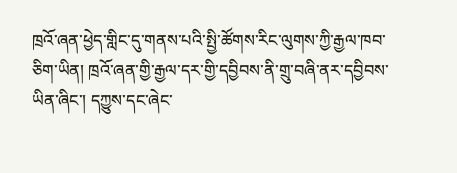ཁྲའོ་ཞན་ཕྱེད་གླིང་དུ་གནས་པའི་སྤྱི་ཚོགས་རིང་ལུགས་ཀྱི་རྒྱལ་ཁབ་ཅིག་ཡིན། ཁྲའོ་ཞན་གྱི་རྒྱལ་དར་གྱི་དབྱིབས་ནི་གྲུ་བཞི་ནར་དབྱིབས་ཡིན་ཞིང་། དཀྱུས་དང་ཞེང་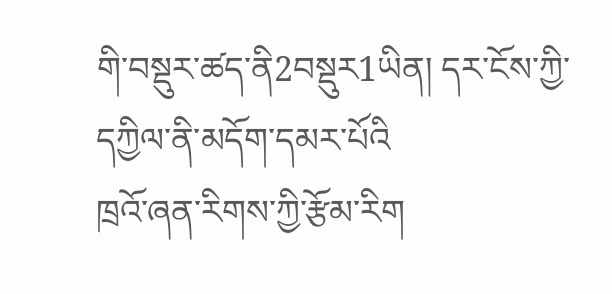གི་བསྡུར་ཚད་ནི2བསྡུར1ཡིན། དར་ངོས་ཀྱི་དཀྱིལ་ནི་མདོག་དམར་པོའི
ཁྲའོ་ཞན་རིགས་ཀྱི་རྩོམ་རིག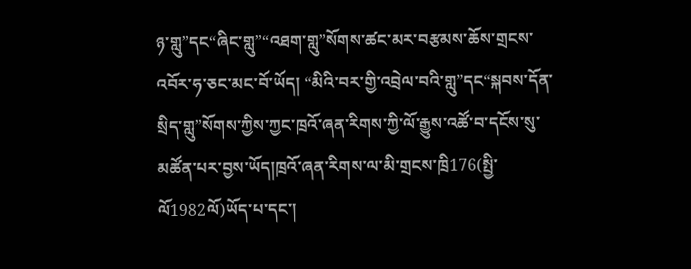ཉ་གླུ”དང“ཞིང་གླུ”“འཐག་གླུ”སོགས་ཚང་མར་བརྩམས་ཆོས་གྲངས་འབོར་ཧ་ཅང་མང་བོ་ཡོད། “མིའི་བར་གྱི་འབྲེལ་བའི་གླུ”དང“སྐབས་དོན་སྲིད་གླུ”སོགས་ཀྱིས་ཀྱང་ཁྲའོ་ཞན་རིགས་ཀྱི་ལོ་རྒྱུས་འཚོ་བ་དངོས་སུ་མཚོན་པར་བྱས་ཡོད།ཁྲའོ་ཞན་རིགས་ལ་མི་གྲངས་ཁྲི176(སྤྱི་ལོ1982ལོ)ཡོད་པ་དང་།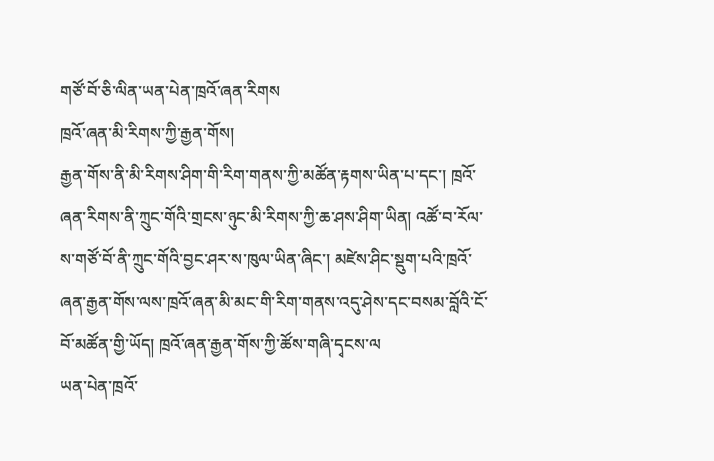གཙོ་བོ་ཅི་ལིན་ཡན་པེན་ཁྲའོ་ཞན་རིགས
ཁྲའོ་ཞན་མི་རིགས་ཀྱི་རྒྱན་གོས།
རྒྱན་གོས་ནི་མི་རིགས་ཤིག་གི་རིག་གནས་ཀྱི་མཚོན་རྟགས་ཡིན་པ་དང་། ཁྲའོ་ཞན་རིགས་ནི་ཀྲུང་གོའི་གྲངས་ཉུང་མི་རིགས་ཀྱི་ཆ་ཤས་ཤིག་ཡིན། འཚོ་བ་རོལ་ས་གཙོ་བོ་ནི་ཀྲུང་གོའི་བྱང་ཤར་ས་ཁུལ་ཡིན་ཞིང་། མཛེས་ཤིང་སྡུག་པའི་ཁྲའོ་ཞན་རྒྱན་གོས་ལས་ཁྲའོ་ཞན་མི་མང་གི་རིག་གནས་འདུ་ཤེས་དང་བསམ་བློའི་ངོ་བོ་མཚོན་གྱི་ཡོད། ཁྲའོ་ཞན་རྒྱན་གོས་ཀྱི་ཚོས་གཞི་དྭངས་ལ
ཡན་པེན་ཁྲའོ་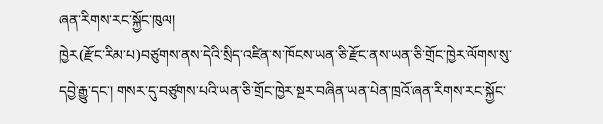ཞན་རིགས་རང་སྐྱོང་ཁུལ།
ཁྱེར(རྫོང་རིམ་པ)བཙུགས་ནས་དེའི་སྲིད་འཛིན་ས་ཁོངས་ཡན་ཅི་རྫོང་ནས་ཡན་ཅི་གྲོང་ཁྱེར་ལོགས་སུ་དབྱེ་རྒྱུ་དང་། གསར་དུ་བཙུགས་པའི་ཡན་ཅི་གྲོང་ཁྱེར་སྔར་བཞིན་ཡན་པེན་ཁྲའོ་ཞན་རིགས་རང་སྐྱོང་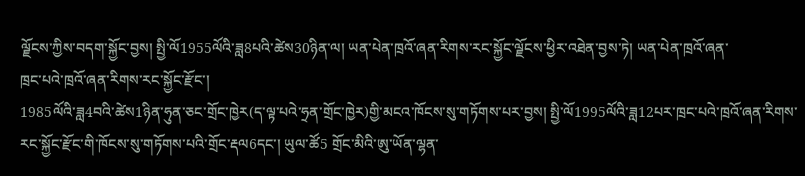ལྗོངས་ཀྱིས་བདག་སྐྱོང་བྱས། སྤྱི་ལོ1955ལོའི་ཟླ8པའི་ཚེས30ཉིན་ལ། ཡན་པེན་ཁྲའོ་ཞན་རིགས་རང་སྐྱོང་ལྗོངས་ཕྱིར་འཐེན་བྱས་ཏེ། ཡན་པེན་ཁྲའོ་ཞན་
ཁྲང་པའེ་ཁྲའོ་ཞན་རིགས་རང་སྐྱོང་རྫོང་།
1985ལོའི་ཟླ4བའི་ཚེས1ཉིན་ཧུན་ཅང་གྲོང་ཁྱེར(ད་ལྟ་པའེ་ཧྲན་གྲོང་ཁྱེར)གྱི་མངའ་ཁོངས་སུ་གཏོགས་པར་བྱས། སྤྱི་ལོ1995ལོའི་ཟླ12པར་ཁྲང་པའེ་ཁྲའོ་ཞན་རིགས་རང་སྐྱོང་རྫོང་གི་ཁོངས་སུ་གཏོགས་པའི་གྲོང་རྡལ6དང་། ཡུལ་ཚོ5 གྲོང་མིའི་ཨུ་ཡོན་ལྷན་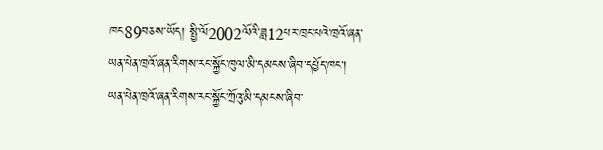ཁང89བཅས་ཡོད། སྤྱི་ལོ2002ལོའི་ཟླ12པར་ཁྲང་པའེ་ཁྲའོ་ཞན་
ཡན་པེན་ཁྲའོ་ཞན་རིགས་རང་སྐྱོང་ཁུལ་མི་དམངས་ཞིབ་དཔྱོད་ཁང་།
ཡན་པེན་ཁྲའོ་ཞན་རིགས་རང་སྐྱོང་ཀྲོའུ་མི་དམངས་ཞིབ་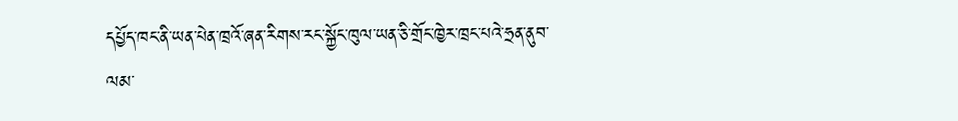དཔྱོད་ཁང་ནི་ཡན་པེན་ཁྲའོ་ཞན་རིགས་རང་སྐྱོང་ཁུལ་ཡན་ཅི་གྲོང་ཁྱེར་ཁྲང་པའེ་ཧྲན་ནུབ་ལམ་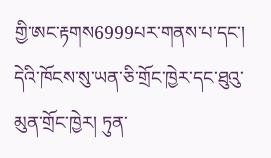གྱི་ཨང་རྟགས6999པར་གནས་པ་དང་། དེའི་ཁོངས་སུ་ཡན་ཅི་གྲོང་ཁྱེར་དང་ཐུའུ་མུན་གྲོང་ཁྱེར། ཏུན་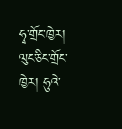ཧྭ་གྲོང་ཁྱེར། ལུང་ཅིང་གྲོང་ཁྱེར། ཧུའེ་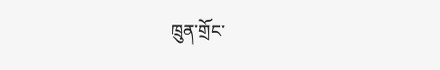ཁྲུན་གྲོང་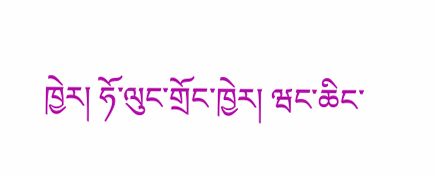ཁྱེར། ཧོ་ལུང་གྲོང་ཁྱེར། ཝང་ཆིང་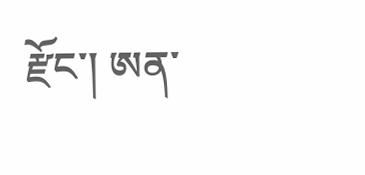རྫོང་། ཨན་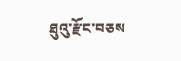ཐུའུ་རྫོང་བཅས